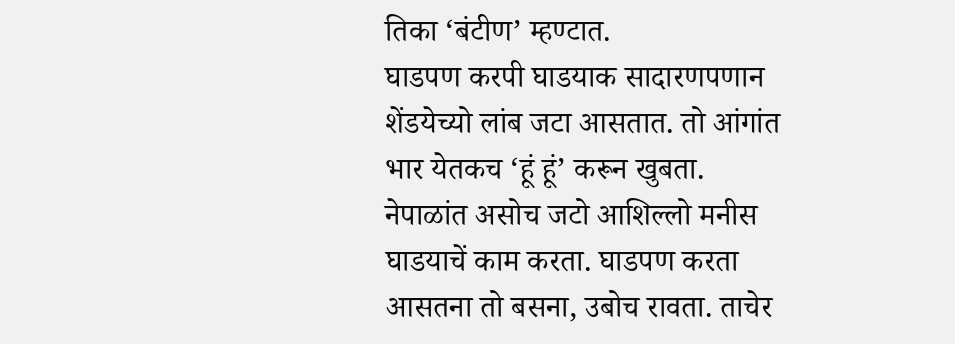तिका ‘बंटीण’ म्हण्टात.
घाडपण करपी घाडयाक सादारणपणान शेंडयेच्यो लांब जटा आसतात. तो आंगांत भार येतकच ‘हूं हूं’ करून खुबता.
नेपाळांत असोच जटो आशिल्लो मनीस घाडयाचें काम करता. घाडपण करता आसतना तो बसना, उबोच रावता. ताचेर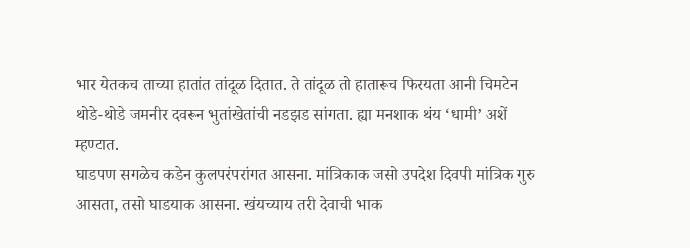भार येतकच ताच्या हातांत तांदूळ दितात. ते तांदूळ तो हातारूच फिरयता आनी चिमटेन थोडे-थोडे जमनीर दवरून भुतांखेतांची नडझड सांगता. ह्या मनशाक थंय ‘धामी’ अशें म्हण्टात.
घाडपण सगळेच कडेन कुलपरंपरांगत आसना. मांत्रिकाक जसो उपदेश दिवपी मांत्रिक गुरु आसता, तसो घाडयाक आसना. खंयच्याय तरी देवाची भाक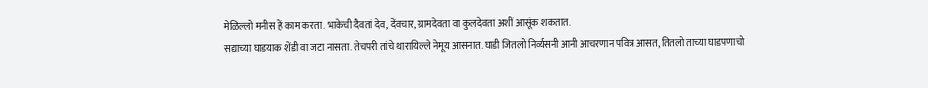मेळिल्लो मनीस हें काम करता. भाकेची दैवतां देव, देंवचार, ग्रामदेवता वा कुलदेवता अशीं आसूंक शकतात.
सद्याच्या घाडयाक शेंडी वा जटा नासता. तेचपरी तांचे थारायिल्ले नेमूय आसनात. घाडी जितलो निर्व्यसनी आनी आचरणान पवित्र आसत, तितलो ताच्या घाडपणाचो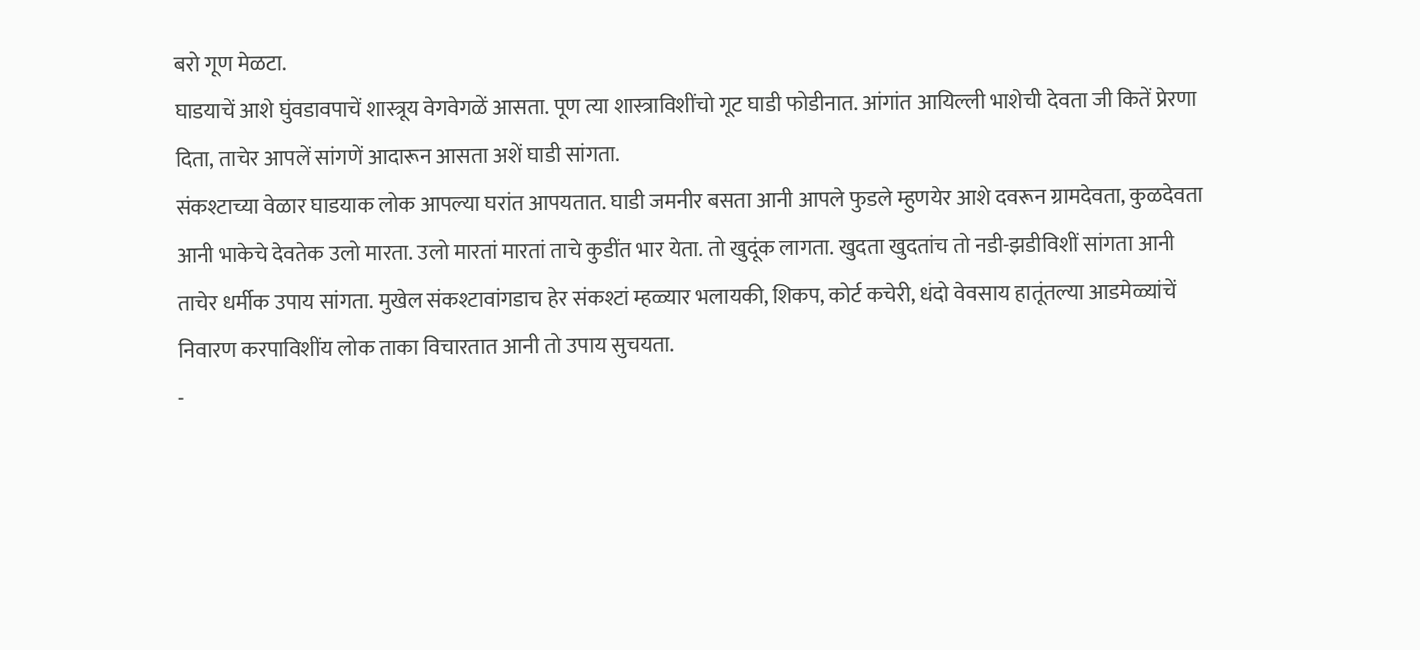बरो गूण मेळटा.
घाडयाचें आशे घुंवडावपाचें शास्त्रूय वेगवेगळें आसता. पूण त्या शास्त्राविशींचो गूट घाडी फोडीनात. आंगांत आयिल्ली भाशेची देवता जी कितें प्रेरणा दिता, ताचेर आपलें सांगणें आदारून आसता अशें घाडी सांगता.
संकश्टाच्या वेळार घाडयाक लोक आपल्या घरांत आपयतात. घाडी जमनीर बसता आनी आपले फुडले म्हुणयेर आशे दवरून ग्रामदेवता, कुळदेवता आनी भाकेचे देवतेक उलो मारता. उलो मारतां मारतां ताचे कुडींत भार येता. तो खुदूंक लागता. खुदता खुदतांच तो नडी-झडीविशीं सांगता आनी ताचेर धर्मीक उपाय सांगता. मुखेल संकश्टावांगडाच हेर संकश्टां म्हळ्यार भलायकी, शिकप, कोर्ट कचेरी, धंदो वेवसाय हातूंतल्या आडमेळ्यांचें निवारण करपाविशींय लोक ताका विचारतात आनी तो उपाय सुचयता.
-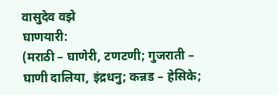वासुदेव वझे
घाणयारी:
(मराठी – घाणेरी, टणटणी; गुजराती – घाणी दालिया, इंद्रधनु; कन्नड – हेसिके;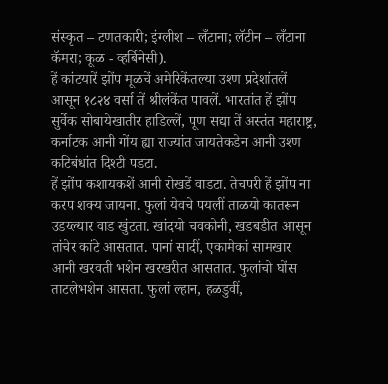संस्कृत – टणतकारी; इंग्लीश – लँटाना; लॅटीन – लँटाना कॅमरा; कूळ - व्हर्बिनेसी).
हें कांटयारें झोंप मूळचें अमेरिकेंतल्या उश्ण प्रदेशांतलें आसून १८२४ वर्सा तें श्रीलंकेंत पावलें. भारतांत हें झोंप सुर्वेक सोबायेखातीर हाडिल्लें, पूण सद्या तें अस्तंत महाराष्ट्र, कर्नाटक आनी गोंय ह्या राज्यांत जायतेकडेन आनी उश्ण कटिबंधांत दिश्टी पडटा.
हें झोंप कशायकशें आनी रोखडें वाडटा. तेचपरी हें झोंप ना करप शक्य जायना. फुलां येवचे पयलीं ताळयो कातरून उडय्ल्यार वाड खुंटता. खांदयो चवकोनी, खडबडीत आसून तांचेर कांटे आसतात. पानां सादीं, एकामेकां सामखार आनी खरवती भशेन खरखरीत आसतात. फुलांचो घोंस ताटलेभशेन आसता. फुलां ल्हान, हळडुवीं,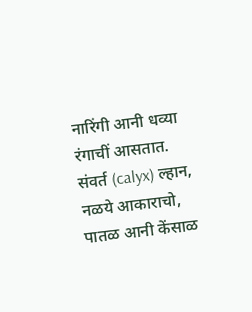नारिंगी आनी धव्या रंगाचीं आसतात. संवर्त (calyx) ल्हान, नळये आकाराचो, पातळ आनी केंसाळ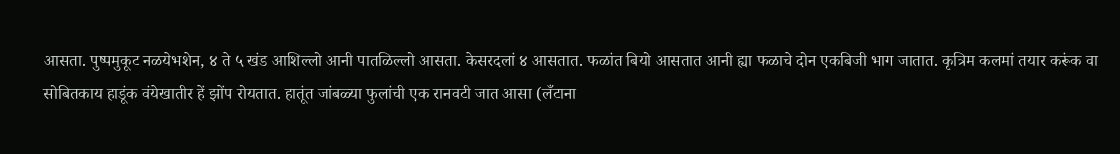आसता. पुष्पमुकूट नळयेभशेन, ४ ते ५ खंड आशिल्लो आनी पातळिल्लो आसता. केसरदलां ४ आसतात. फळांत बियो आसतात आनी ह्या फळाचे दोन एकबिजी भाग जातात. कृत्रिम कलमां तयार करूंक वा सोबितकाय हाडूंक वंयेखातीर हें झोंप रोयतात. हातूंत जांबळ्या फुलांची एक रानवटी जात आसा (लँटाना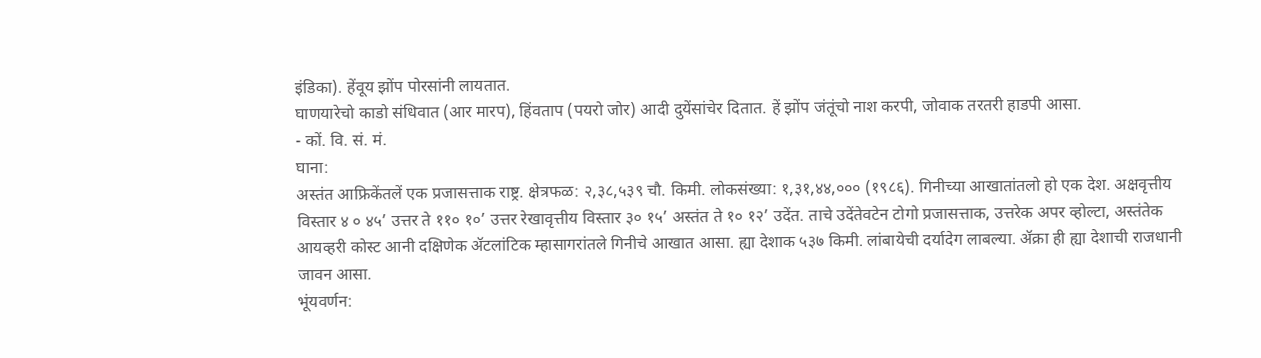इंडिका). हेंवूय झोंप पोरसांनी लायतात.
घाणयारेचो काडो संधिवात (आर मारप), हिंवताप (पयरो जोर) आदी दुयेंसांचेर दितात. हें झोंप जंतूंचो नाश करपी, जोवाक तरतरी हाडपी आसा.
- कों. वि. सं. मं.
घाना:
अस्तंत आफ्रिकेंतलें एक प्रजासत्ताक राष्ट्र. क्षेत्रफळ: २,३८,५३९ चौ. किमी. लोकसंख्या: १,३१,४४,००० (१९८६). गिनीच्या आखातांतलो हो एक देश. अक्षवृत्तीय विस्तार ४ ० ४५’ उत्तर ते ११० १०’ उत्तर रेखावृत्तीय विस्तार ३० १५’ अस्तंत ते १० १२’ उदेंत. ताचे उदेंतेवटेन टोगो प्रजासत्ताक, उत्तरेक अपर व्होल्टा, अस्तंतेक आयव्हरी कोस्ट आनी दक्षिणेक ॲटलांटिक म्हासागरांतले गिनीचे आखात आसा. ह्या देशाक ५३७ किमी. लांबायेची दर्यादेग लाबल्या. ॲक्रा ही ह्या देशाची राजधानी जावन आसा.
भूंयवर्णन: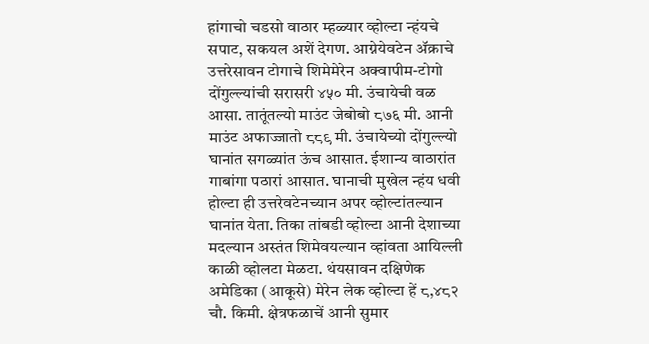हांगाचो चडसो वाठार म्हळ्यार व्होल्टा न्हंयचे सपाट, सकयल अशें देगण. आग्नेयेवटेन ॲक्राचे उत्तरेसावन टोगाचे शिमेमेरेन अक्वापीम-टोगो दोंगुल्ल्यांची सरासरी ४५० मी. उंचायेची वळ आसा. तातूंतल्यो माउंट जेबोबो ८७६ मी. आनी माउंट अफाज्जातो ८८९ मी. उंचायेच्यो दोंगुल्ल्यो घानांत सगळ्यांत ऊंच आसात. ईशान्य वाठारांत गाबांगा पठारां आसात. घानाची मुखेल न्हंय धवी होल्टा ही उत्तरेवटेनच्यान अपर व्होल्टांतल्यान घानांत येता. तिका तांबडी व्होल्टा आनी देशाच्या मदल्यान अस्तंत शिमेवयल्यान व्हांवता आयिल्ली काळी व्होलटा मेळटा. थंयसावन दक्षिणेक अमेडिका (आकूसे) मेरेन लेक व्होल्टा हें ८,४८२ चौ. किमी. क्षेत्रफळाचें आनी सुमार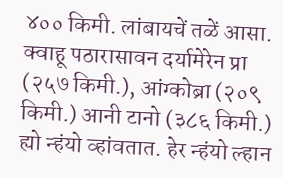४०० किमी. लांबायचें तळें आसा. क्वाहू पठारासावन दर्यामेरेन प्रा (२५७ किमी.), आंग्कोब्रा (२०९ किमी.) आनी टानो (३८६ किमी.) ह्यो न्हंयो व्हांवतात. हेर न्हंयो ल्हान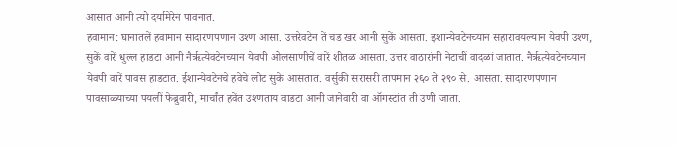आसात आनी त्यो दर्यामेरेन पावनात.
हवामान: घानातलें हवामान सादारणपणान उश्ण आसा. उत्तरेवटेन तें चड खर आनी सुकें आसता. इशान्येवटेनच्यान सहारावयल्यान येवपी उश्ण, सुकें वारें धुल्ल हाडटा आनी नैर्ऋत्येवटेनच्यान येवपी ओलसाणीचें वारें शीतळ आसता. उत्तर वाठारांनी नेटाचीं वादळां जातात. नैर्ऋत्येवटेनच्यान येवपी वारें पावस हाडटात. ईशान्येवटेनचे हवेचे लोट सुके आसतात. वर्सुकी सरासरी तापमान २६० ते २९० से. आसता. सादारणपणान पावसाळ्याच्या पयलीं फेब्रुवारी, मार्चांत हवेंत उश्णताय वाडटा आनी जानेवारी वा ऑगस्टांत ती उणी जाता.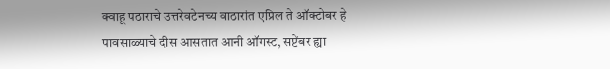क्वाहू पठाराचे उत्तरेवटेनच्य वाठारांत एप्रिल ते ऑक्टोबर हे पावसाळ्याचे दीस आसतात आनी ऑगस्ट, सप्टेंबर ह्या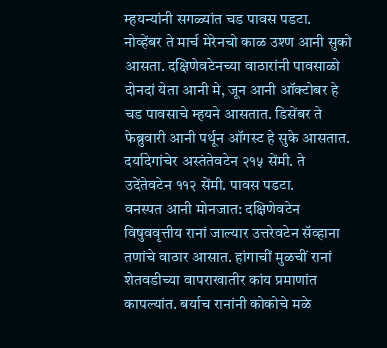म्हयन्यांनी सगळ्यांत चड पावस पडटा. नोव्हेंबर ते मार्च मेरेनचो काळ उश्ण आनी सुको आसता. दक्षिणेवटेनच्या वाठारांनी पावसाळो दोनदां येता आनी मे, जून आनी ऑक्टोबर हे चड पावसाचे म्हयने आसतात. डिसेंबर ते फेब्रुवारी आनी पर्थून ऑगस्ट हे सुके आसतात. दर्यादेगांचेर अस्तंतेवटेन २१५ सेंमी. ते उदेंतेवटेन ११२ सेंमी. पावस पडटा.
वनस्पत आनी मोनजात: दक्षिणेवटेन विषुववृत्तीय रानां जाल्यार उत्तरेवटेन सॅव्हाना तणांचे वाठार आसात. हांगाचीं मुळचीं रानां शेतवडीच्या वापराखातीर कांय प्रमाणांत कापल्यांत. बर्याच रानांनी कोकोचे मळे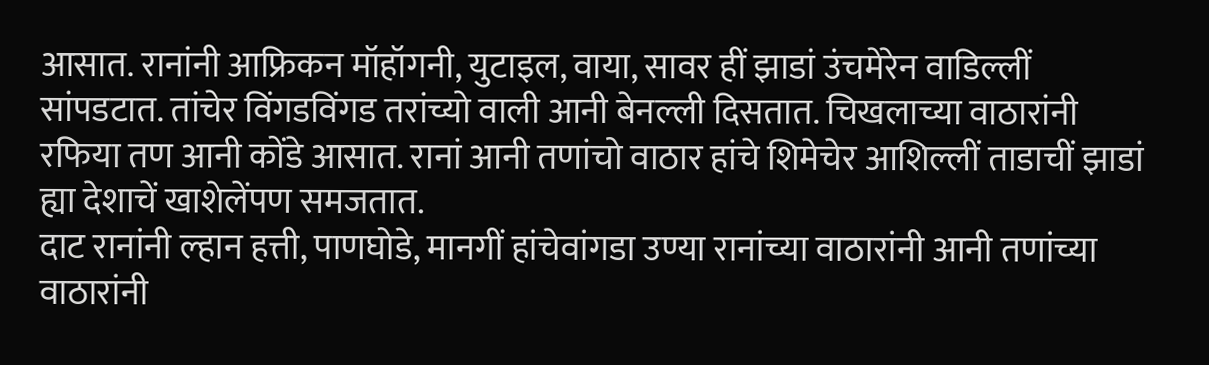आसात. रानांनी आफ्रिकन मॉहॉगनी, युटाइल, वाया, सावर हीं झाडां उंचमेरेन वाडिल्लीं सांपडटात. तांचेर विंगडविंगड तरांच्यो वाली आनी बेनल्ली दिसतात. चिखलाच्या वाठारांनी रफिया तण आनी कोंडे आसात. रानां आनी तणांचो वाठार हांचे शिमेचेर आशिल्लीं ताडाचीं झाडां ह्या देशाचें खाशेलेंपण समजतात.
दाट रानांनी ल्हान हत्ती, पाणघोडे, मानगीं हांचेवांगडा उण्या रानांच्या वाठारांनी आनी तणांच्या वाठारांनी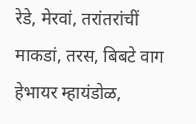रेडे, मेरवां, तरांतरांचीं माकडां, तरस, बिबटे वाग हेभायर म्हायंडोळ,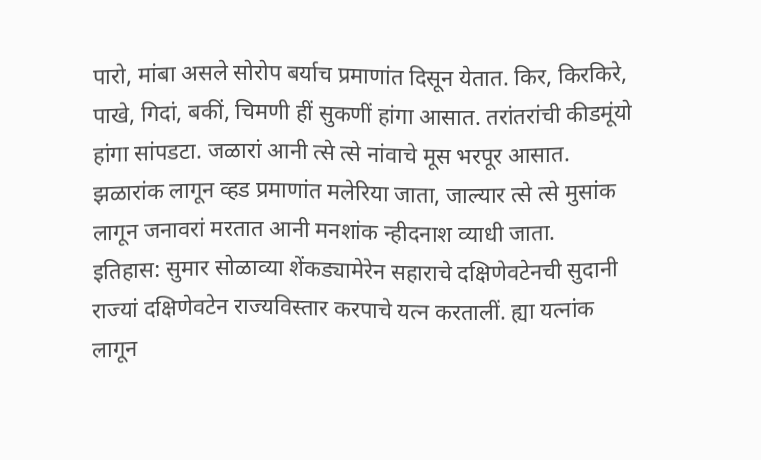पारो, मांबा असले सोरोप बर्याच प्रमाणांत दिसून येतात. किर, किरकिरे, पाखे, गिदां, बकीं, चिमणी हीं सुकणीं हांगा आसात. तरांतरांची कीडमूंयो हांगा सांपडटा. जळारां आनी त्से त्से नांवाचे मूस भरपूर आसात. झळारांक लागून व्हड प्रमाणांत मलेरिया जाता, जाल्यार त्से त्से मुसांक लागून जनावरां मरतात आनी मनशांक न्हीदनाश व्याधी जाता.
इतिहास: सुमार सोळाव्या शेंकड्यामेरेन सहाराचे दक्षिणेवटेनची सुदानी राज्यां दक्षिणेवटेन राज्यविस्तार करपाचे यत्न करतालीं. ह्या यत्नांक लागून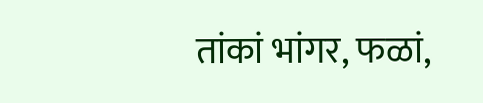तांकां भांगर, फळां,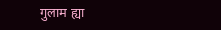गुलाम ह्या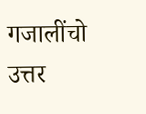गजालींचो उत्तर